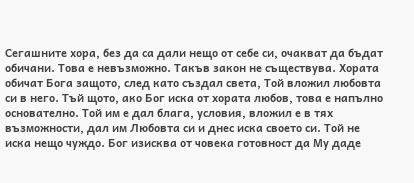Сегашните хора, без да са дали нещо от себе си, очакват да бъдат обичани. Това е невъзможно. Такъв закон не съществува. Хората обичат Бога защото, след като създал света, Той вложил любовта си в него. Тъй щото, ако Бог иска от хората любов, това е напълно основателно. Той им е дал блага, условия, вложил е в тях възможности, дал им Любовта си и днес иска своето си. Той не иска нещо чуждо. Бог изисква от човека готовност да Му даде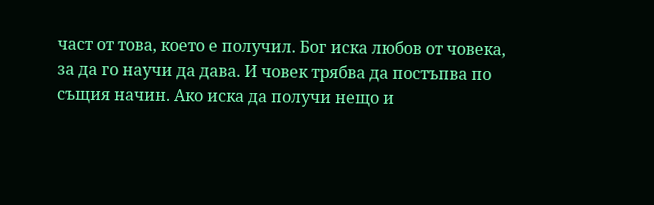част от това, което е получил. Бог иска любов от човека, за да го научи да дава. И човек трябва да постъпва по същия начин. Ако иска да получи нещо и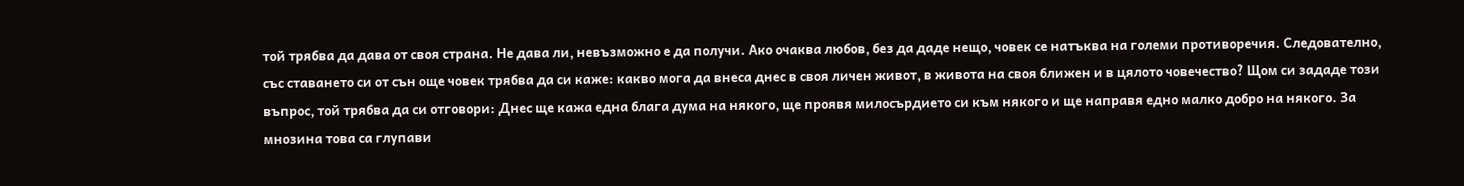той трябва да дава от своя страна. Не дава ли, невъзможно е да получи. Ако очаква любов, без да даде нещо, човек се натъква на големи противоречия. Следователно, със ставането си от сън още човек трябва да си каже: какво мога да внеса днес в своя личен живот, в живота на своя ближен и в цялото човечество? Щом си зададе този въпрос, той трябва да си отговори: Днес ще кажа една блага дума на някого, ще проявя милосърдието си към някого и ще направя едно малко добро на някого. За мнозина това са глупави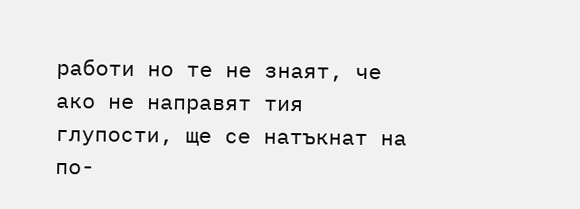работи но те не знаят, че ако не направят тия глупости, ще се натъкнат на по-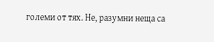големи от тях. Не, разумни неща са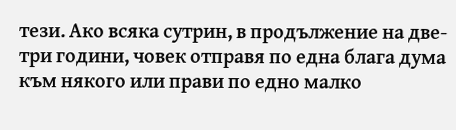тези. Ако всяка сутрин, в продължение на две-три години, човек отправя по една блага дума към някого или прави по едно малко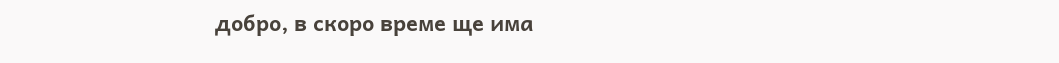добро, в скоро време ще има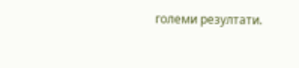големи резултати.